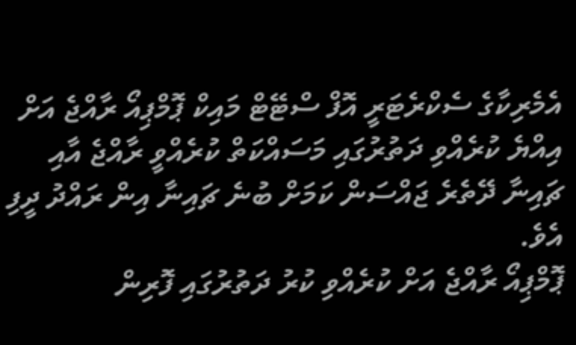އެމެރިކާގެ ސެކްރެޓަރީ އޮފް ސްޓޭޓް މައިކް ޕޮމްޕިއޯ ރާއްޖެ އަށް އިއްޔެ ކުރެއްވި ދަތުރުގައި މަސައްކަތް ކުރެއްވީ ރާއްޖެ އާއި ޗައިނާ ދޭތެރެ ޖައްސަން ކަމަށް ބުނެ ޗައިނާ އިން ރައްދު ދީފި އެވެ.
ޕޮމްޕިއޯ ރާއްޖެ އަށް ކުރެއްވި ކުރު ދަތުރުގައި ފޮރިން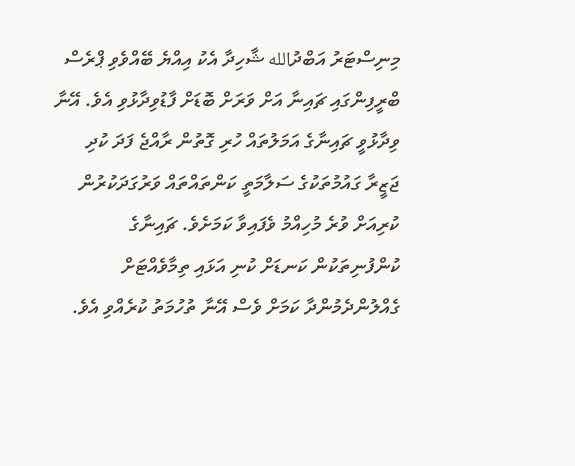މިނިސްޓަރު އަބްދުالله ޝާހިދާ އެކު އިއްޔެ ބޭއްވެވި ޕްރެސް ބްރީފިންގައި ޗައިނާ އަށް ވަރަށް ބޮޑަށް ފާޑުވިދާޅުވި އެވެ. އޭނާ ވިދާޅުވީ ޗައިނާގެ އަމަލުތައް ހުރި ގޮތުން ރާއްޖެ ފަދަ ކުދި ޖަޒީރާ ގައުމުތަކުގެ ސަލާމަތީ ކަންތައްތައް ވަރުގަދަކުރުން ކުރިއަށް ވުރެ މުހިއްމު ވެފައިވާ ކަމަށެވެ. ޗައިނާގެ ކުންފުނިތަކުން ކަނޑަށް ކުނި އަޅައި ތިމާވެއްޓަށް ގެއްލުންދެމުންދާ ކަމަށް ވެސް އޭނާ ތުހުމަތު ކުރެއްވި އެވެ.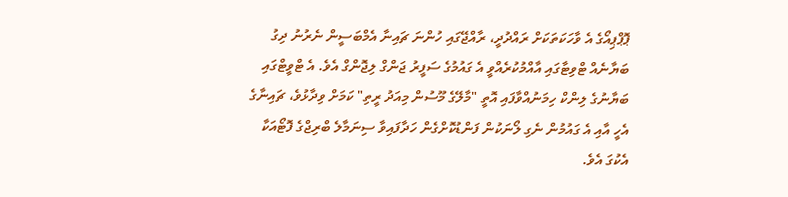ޕޮޕްޕިއޯގެ އެ ވާހަކަތަކަށް ރައްދުދީ، ރާއްޖޭގައި ހުންނަ ޗައިނާ އެމްބަސީން ނެރުނު ދިގު ބަޔާނެއް ޓްވިޓާގައި އާއްމުކުރެއްވީ އެ ގައުމުގެ ސަފީރު ޖަންގް ލިޖޮންގް އެވެ. އެ ޓްވީޓްގައި ބަޔާނުގެ ލިންކް ހިމަނުއްވާފައި އޮތީ "މާލޭގެ މޫސުން މިއަދު ރީތި" ކަމަށް ވިދާޅުވެ، ޗައިނާގެ އެހީ އާއި އެ ގައުމުން ނެގި ލޯނަކުން ފަންޑުކޮށްގެން ހަދާފައިވާ ސިނަމާލެ ބްރިޖްގެ ފޮޓޯއަކާ އެކުގަ އެވެ.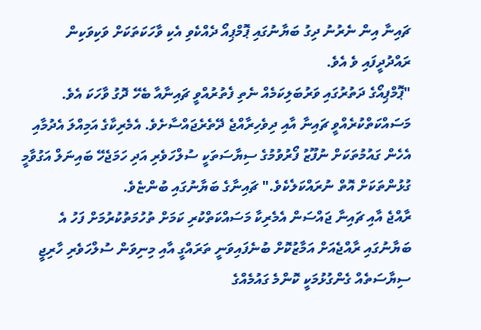ޗައިނާ އިން ނެރުނު ދިގު ބަޔާނުގައި ޕޮމްޕިއޯ ދެއްކެވި އެކި ވާހަކަތަކަށް ވަކިވަކިން ރައްދުދީފައި ވެ އެވެ.
"ޕޮމްޕިއޯގެ ދަތުރުގައި ވަރުބަލިކަމެއް ނެތި ފެތުރުއްވީ ޗައިނާއާ ބެހޭ ދޮގު ވާހަކަ އެވެ. މަސައްކަތްކުރެއްވީ ޗައިނާ އާއި ދިވެހިރާއްޖެ ދޭތެރެޖައްސާށެވެ. އެމެރިކާގެ އަމިއްލަ އެދުމާއި އެހެން ގައުމުތަކަށް ނުފޫޒު ފޯރުވުމުގެ ސިޔާސަތަކީ ސުލްހަވެރި އަދި ހަމަޖެހޭ ބައިނަލް އަގުވާމީ ގުޅުންތަކަށް އޮތް ނުރައްކަލެކެވެ." ޗައިނާގެ ބަޔާނުގައި ބުންޏެވެ.
ރާއްޖެ އާއި ޗައިނާ ޖައްސަން އެމެރިކާ މަސައްކަތްކުރި ކަމަށް ތުހުމަތުކުރުމަށް ފަހު އެ ބަޔާނުގައި ރާއްޖެއަށް އަމާޒުކޮށް ބުނެފައިވަނީ ތަރައްގީ އާއި މިނިވަން ސުލްހަވެރި ހާރިޖީ ސިޔާސަތެއް ގެންގުޅުމަކީ ކޮންމެ ގައުމެއްގެ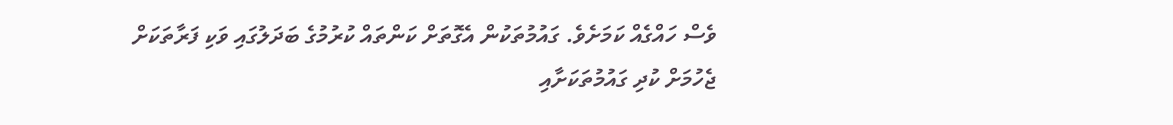ވެސް ހައްގެއް ކަމަށެވެ. ގައުމުތަކުން އެގޮތަށް ކަންތައް ކުރުމުގެ ބަދަލުގައި ވަކި ފަރާތަކަށް ޖެހުމަށް ކުދި ގައުމުތަކަށާއި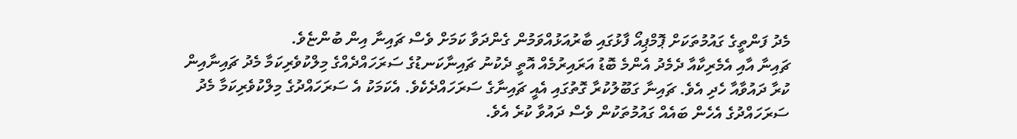މެދު ފަންތީގެ ގައުމުތަކަށް ޕޮމްޕިއޯ ފާޅުގައި ބާރުއަޅުއްވަމުން ގެންދަވާ ކަމަށް ވެސް ޗައިނާ އިން ބުންޏެވެ.
ޗައިނާ އާއި އެމެރިކާއާ ދެމެދު އެންމެ ބޮޑު އަރައިރުމެއް އޮތީ ދެކުނު ޗައިނާކަނޑުގެ ސަރަހައްދެއްގެ މިލްކުވެރިކަމާ މެދު ޗައިނާއިން ކުރާ ދައުވާއާ ހެދި އެވެ. ޗައިނާ ގަބޫލުކުރާ ގޮތުގައި އެއީ ޗައިނާގެ ސަރަހައްދެކެވެ. އެކަމަކު އެ ސަރަހައްދުގެ މިލްކުވެރިކަމާ މެދު ސަރަހައްދުގެ އެހެން ބައެއް ގައުމުތަކުން ވެސް ދައުވާ ކުރެ އެވެ.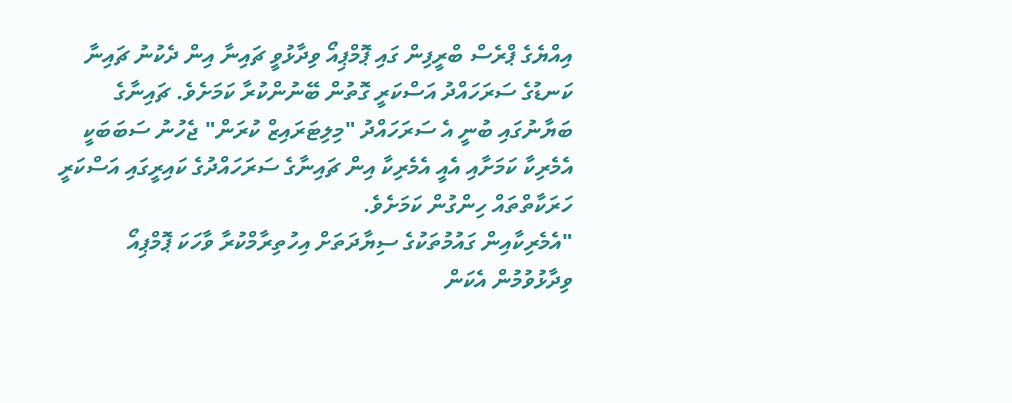އިއްޔެގެ ޕްރެސް ބްރީފިން ގައި ޕޮމްޕިއޯ ވިދާޅުވީ ޗައިނާ އިން ދެކުނު ޗައިނާ ކަނޑުގެ ސަރަހައްދު އަސްކަރީ ގޮތުން ބޭނުންކުރާ ކަމަށެވެ. ޗައިނާގެ ބަޔާނުގައި ބުނީ އެ ސަރަހައްދު "މިލިޓަރައިޒް ކުރަން" ޖެހުނު ސަބަބަކީ އެމެރިކާ ކަމަށާއި އެއީ އެމެރިކާ އިން ޗައިނާގެ ސަރަހައްދުގެ ކައިރީގައި އަސްކަރީ ހަރަކާތްތައް ހިންގުން ކަމަށެވެ.
"އެމެރިކާއިން ގައުމުތަކުގެ ސިޔާދަތަށް އިހުތިރާމްކުރާ ވާހަކަ ޕޮމްޕިއޯ ވިދާޅުވުމުން އެކަން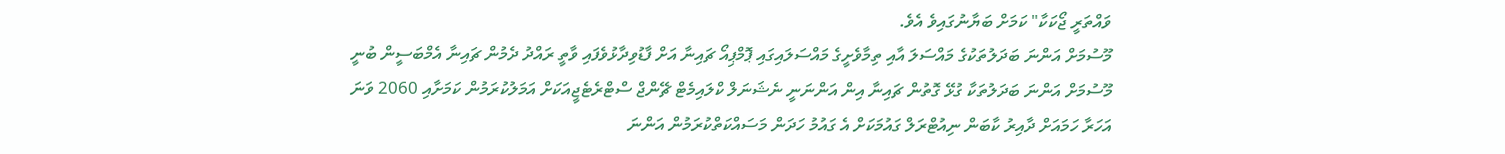ވައްތަރީ ޖޯކަކާ" ކަމަށް ބަޔާނުގައިވެ އެވެ.
މޫސުމަށް އަންނަ ބަދަލުތަކުގެ މައްސަލަ އާއި ތިމާވެށީގެ މައްސަލައިގައި ޕޮމްޕިއޯ ޗައިނާ އަށް ފާޑުވިދާޅުވެފައި ވާތީ ރައްދު ދެމުން ޗައިނާ އެމްބަސީން ބުނީ މޫސުމަށް އަންނަ ބަދަލުތަކާ ގުޅޭ ގޮތުން ޗައިނާ އިން އަންނަނީ ނެޝަނަލް ކްލައިމެޓް ޗޭންޖް ސްޓްރެޓެޖީއަކަށް އަމަލުކުރަމުން ކަމަށާއި 2060 ވަނަ އަހަރާ ހަމައަށް ދާއިރު ކާބަން ނިއުޓްރަލް ގައުމަކަށް އެ ގައުމު ހަދަން މަސައްކަތްކުރަމުން އަންނަ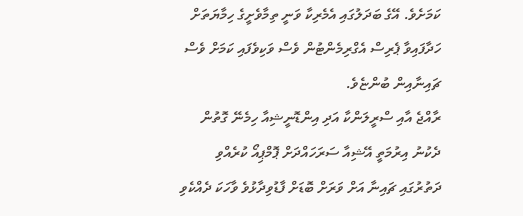ކަމަށެވެ. އޭގެ ބަދަލުގައި އެމެރިކާ ވަނީ ތިމާވެށީގެ ހިމާޔަތަށް ހަދާފައިވާ ޕެރިސް އެގްރިމެންޓުން ވެސް ވަކިވެފައި ކަމަށް ވެސް ޗައިނާއިން ބުންޏެވެ.
ރާއްޖެ އާއި ސްރީލަންކާ އަދި އިންޑޮނީޝިއާ ހިމެނޭ ގޮތުން ދެކުނު އިރުމަތީ އޭޝިއާ ސަރަހައްދަށް ޕޮމްޕިއޯ ކުރެއްވި ދަތުރުގައި ޗައިނާ އަށް ވަރަށް ބޮޑަށް ފާޑުވިދާޅުވެ ވާހަކަ ދެއްކެވި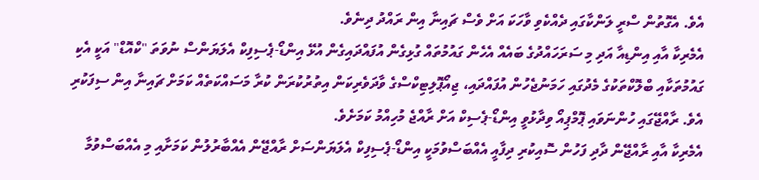އެވެ. އެގޮތުން ސްރީ ލަންކާގައި ދެއްކެވި ވާހަކަ އަށް ވެސް ޗައިނާ އިން ރައްދު ދިނެވެ.
އެމެރިކާ އާއި އިންޑިއާ އަދި މި ސަރަހައްދުގެ ބައެއް އެހެން ގައުމުތައް ގުޅިގެން އުފައްދައިގެން އުޅޭ އިންޑޯ-ޕެސިފިކް އެލަޔަންސް ނުވަތަ "ކްއޮޑް" އަކީ އެކި ގައުމުތަކާއި ބްލޮކްތަކުގެ މެދުގައި ހަމަނުޖެހުން އުފައްދައި، ޖިއޯޕޮލިޓިކްސްގެ ވާދަވެރިކަން އިތުރުކުރަން ކުރާ މަސައްކަތެއް ކަމަށް ޗައިނާ އިން ސިފަކުރި އެވެ. ރާއްޖޭގައި ހުންނަވައި ޕޮމްޕިއޯ ވިދާޅުވީ އިންޑޯ-ޕެސިކް އަށް ރާއްޖެ މުހިއްމު ކަމަށެވެ.
އެމެރިކާ އާއި ރާއްޖޭން ދާދި ފަހުން ސޮއިކުރި ދިފާއީ އެއްބަސްވުމަކީ އިންޑޯ-ޕެސިފިކް އެލަޔަންސަށް ރާއްޖޭން އެއްބާރުލުން ކަމަށާއި މި އެއްބަސްވުމާ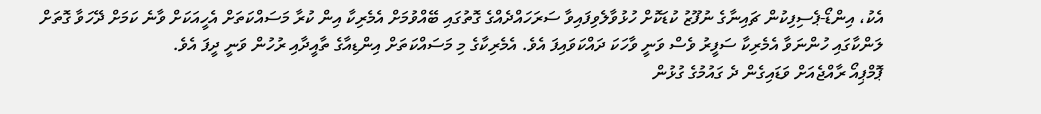އެކު، އިންޑޯ-ޕެސިފިކުން ޗައިނާގެ ނުފޫޒު ކުޑަކޮށް ހުޅުވާލެވިފައިވާ ސަރަހައްދެއްގެ ގޮތުގައި ބޭއްވުމަށް އެމެރިކާ އިން ކުރާ މަސައްކަތަށް އެހީއަކަށް ވާނެ ކަމަށް ދޭހަވާ ގޮތަށް ލަންކާގައި ހުންނަވާ އެމެރިކާ ސަފީރު ވެސް ވަނީ ވާހަކަ ދައްކަވައިފަ އެވެ. އެމެރިކާގެ މި މަސައްކަތަށް އިންޑިއާގެ ތާއީދާއި ރުހުން ވަނީ ދީފަ އެވެ.
ޕޮމްޕިއޯ ރާއްޖެއަށް ވަޑައިގެން ދެ ގައުމުގެ ގުޅުން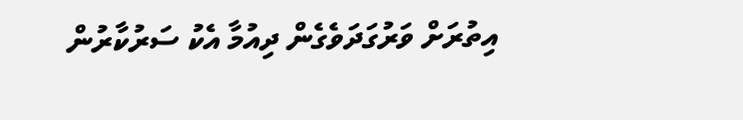އިތުރަށް ވަރުގަދަވެގެން ދިއުމާ އެކު ސަރުކާރުން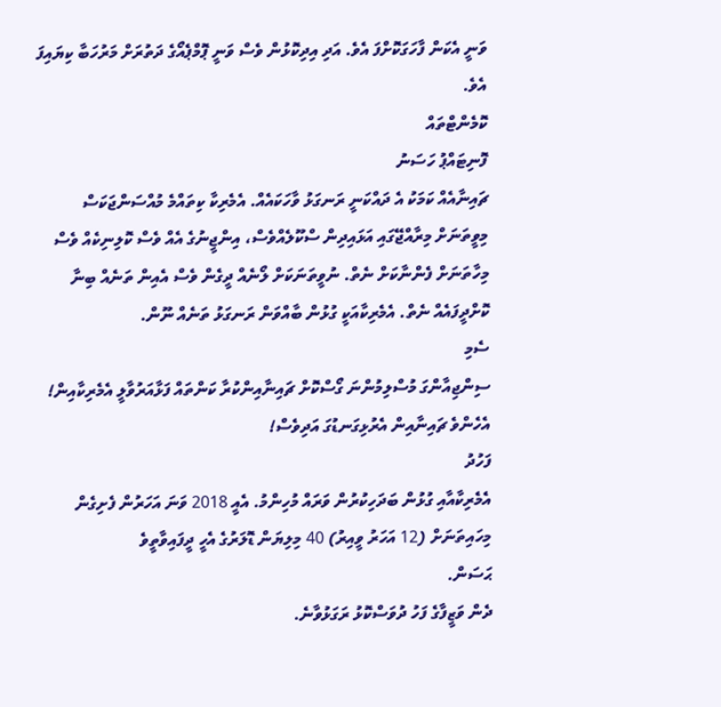ވަނީ އެކަން ފާހަގަކޮށްފަ އެވެ. އަދި އިދިކޮޅުން ވެސް ވަނީ ޕޮމްޕެއޯގެ ދަތުރަށް މަރުހަބާ ކިޔައިފަ އެވެ.
ކޮމެންޓްތައް
ފޮނިޓައްޕު ހަސަނު
ޗައިނާއެއް ކަމަކު އެ ދައްކަނީ ރަނގަޅު ވާހަކައެއް. އެމެރިކާ ކިތައްމެ މުއްސަންޖަކަސް މިވީތަނަށް މިރާއްޖޭގައި އަޅައިދިން ސްކޫލެއްވެސް، އިންޖީނުގެ އެއް ވެސް ކޮލިނިކެއް ވެސް މިހާތަނަށް ފެންނާކަށް ނެތް. ނުވީތަނަކަށް ލޯނެއް ދީގެން ވެސް އެއިން ތަނެއް ބިނާ ކޮށްދީފައެއް ނެތް. އެމެރިކާއަކީ ގުޅުން ބާއްވަން ރަނގަޅު ތަނެއް ނޫން.
ސެމި
ސިންޖިއާންގަ މުސްލިމުންނަ ގޯސްކޮށް ޗައިނާއިންކުރާ ކަންތައް ފަޅާއަރުވާލީ އެމެރިކާއިން! އެހެންވެ ޗައިނާއިން އެރުޅިގަނޑުގަ އަދިވެސް!
ފަހުދު
އެމެރިކާއާއި ގުޅުން ބަދަހިކުރުން ވަރައް މުހިންމު. އެއީ 2018 ވަނަ އަހަރުން ފެށިގެން މިހައިތަނަށް (12 އަހަރު ވީއިރު) 40 މިލިޔަން ޑޮލަރުގެ އެހީ ދީފައިވާތީވެ
ޙަސަން.
ދެން ވަޒީފާގެ ފަހު ދުވަސްކޮޅު ރަގަޅުވާނެ.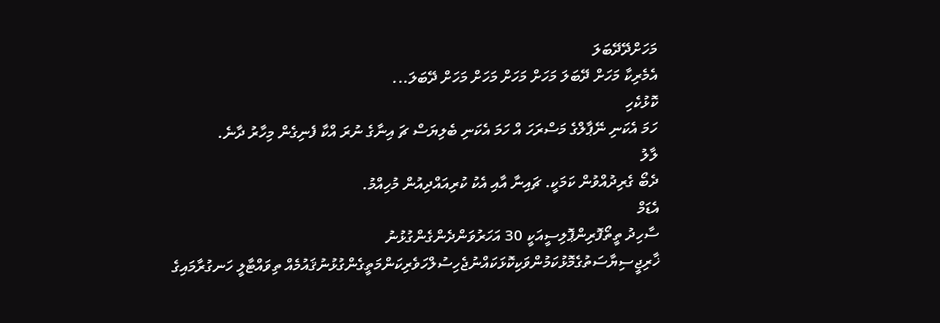މަހަށްދޭދޭބަލަ
އެމެރިކާ މަހަށް ދޭބަލަ މަހަށް މަހަށް މަހަށް މަހަށް ދޭބަލަ...
ކޮޅުކެހި
ހަމަ އެކަނި ނޭޕާލްގެ މަސްރަހަ އް ހަމަ އެކަނި ބެލިޔަސް ޗަ އިނާގެ ނުރަ އްކާ ފެނިގެން މިހާރު ދާނެ.
ލާލު
ދެބޯ ގެރިދުއްވުން ކަމަކީ. ޗައިނާ އާއި އެކު ކުރިއައްދިއުން މުހިއްމު.
އެޑަމް
ސާހިދު ތީތޯފޮރިންޕޮލިސީއަކީ 30 އަހަރުވަންދެންގެންގުޅުނު ޚާރިޖީސިޔާސަތުގެމޮޅުކަމުންވަކިކޮޅަކައްނުޖެހިސުލްހަވެރިކަންމަތީގެންގުޅުނުޤައުމެއް ތިވައްޓާލީ ހަނގުރާމައިގެ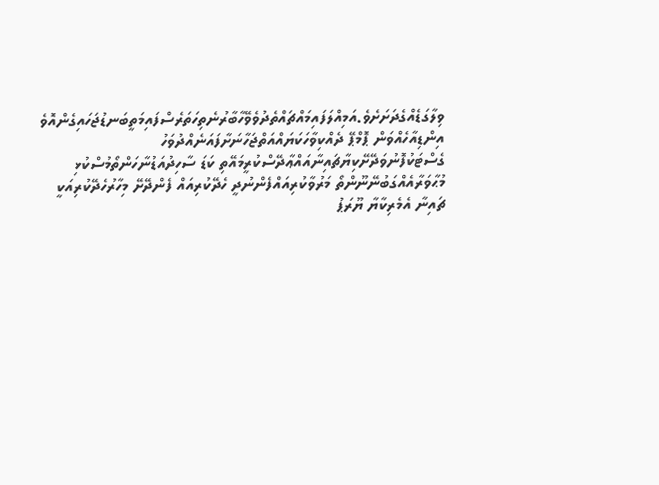ވިލާގަޑެއްގެދަށަށެވެ.އަމިއްލަފައިމައްޗައްތެދުވެވޭހާބާރުނެތިހަތަރެސްފައިމަތީބަނޑުޖަހައިގެންއޮވެ އިންޑިއާހެއްވަން ޕޮމްޕޭ ދެއްކިވާހަކަޔައްއަތްޖަހާނަށާފައަނެއްދުވަހު ގެސްޓަކުފޮނުވަދޭށޭކިޔާޗައިނާއައްޢާދޭސްކުރީމައޭތި ކަޑަ ސާހިދުއަޑުނާހަންތޯމުސްކުޅި މުޙާވަރާއެއްގަބުނޭނޫންތޯ މަރުވާކުރިއައްފެންނުދީ ހެދޭކުރިއައް ފެންދޭށޭ މިހާރުހެދޭކުރިއަކީ ޗައިނާ އެމެރިކާޔާ ޔޫރަޕު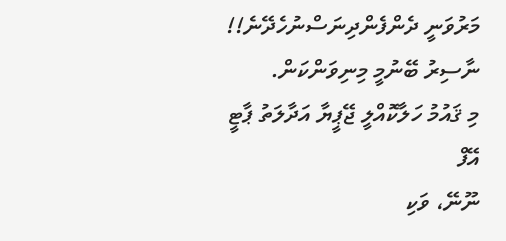މަރުވަނީ ދެންފެންދިނަސްނުހެދޭނެ!!
ނާސިރު ބޭނުމީ މިނިވަންކަން.
މި ޤައުމު ހަލާކޮއްލީ ޖޭޕީޔާ އަދާލަތު ޕާޓީ
އޭފް
ނޫނޭ، ވަކި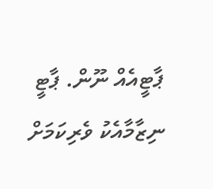ޕާޓީއެއް ނޫން. ޕާޓީ ނިޒާމާއެކު ވެރިކަމަށް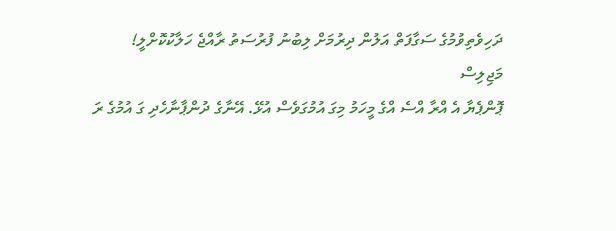ދަހިވެތިވުމުގެ ސަގާފަތް އަލުން ދިރުމަށް ލިބުނު ފުރުސަތު ރާއްޖެ ހަލާކުކޮށްލީ!
މަޖިލިސް
ޕޮންޕެޔާ އެ އްރާ އްސެ އްގެ މީހަމު މިގަ އުމުގަވެސް އުޅޭ. އޭނާގެ ދުންޕާނާހެދި ގަ އުމުގެ ރަ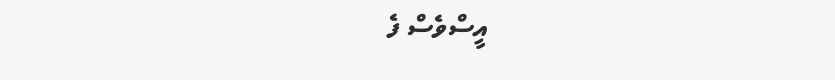އީސްވެސް ފެ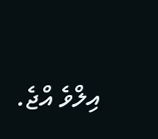އިލްވެ އްޖެ.